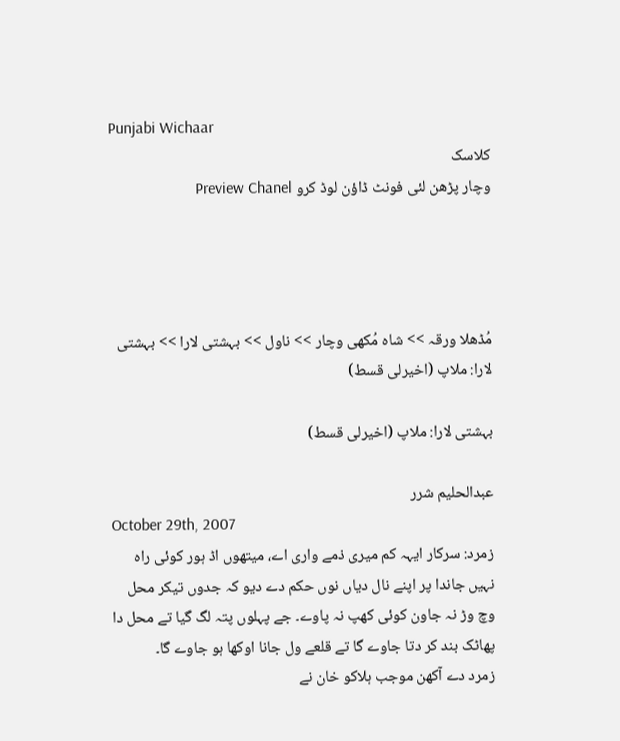Punjabi Wichaar
کلاسک
وچار پڑھن لئی فونٹ ڈاؤن لوڈ کرو Preview Chanel




مُڈھلا ورقہ >> شاہ مُکھی وچار >> ناول >> بہشتی لارا >> بہشتی لارا: ملاپ (اخیرلی قسط)

بہشتی لارا: ملاپ (اخیرلی قسط)

عبدالحلیم شرر
October 29th, 2007
زمرد: سرکار ایہہ کم میری ذمے واری اے، میتھوں اڈ ہور کوئی راہ نہیں جاندا پر اپنے نال دیاں نوں حکم دے دیو کہ جدوں تیکر محل وچ وڑ نہ جاون کوئی کھپ نہ پاوے۔ جے پہلوں پتہ لگ گیا تے محل دا پھاٹک بند کر دتا جاوے گا تے قلعے ول جانا اوکھا ہو جاوے گا۔
زمرد دے آکھن موجب ہلاکو خان نے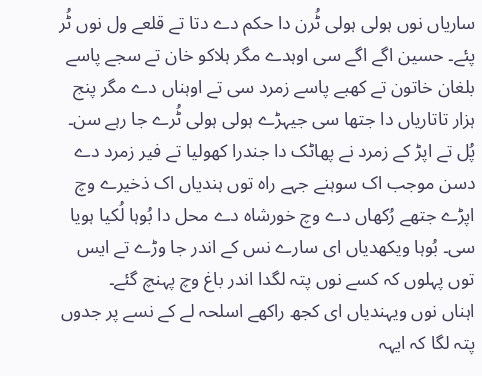ساریاں نوں ہولی ہولی ٹُرن دا حکم دے دتا تے قلعے ول نوں ٹُر پئے۔ حسین اگے اگے سی اوہدے مگر ہلاکو خان تے سجے پاسے بلغان خاتون تے کھبے پاسے زمرد سی تے اوہناں دے مگر پنج ہزار تاتاریاں دا جتھا سی جیہڑے ہولی ہولی ٹُرے جا رہے سن۔
پُل تے اپڑ کے زمرد نے پھاٹک دا جندرا کھولیا تے فیر زمرد دے دسن موجب اک سوہنے جہے راہ توں ہندیاں اک ذخیرے وچ اپڑے جتھے رُکھاں دے وچ خورشاہ دے محل دا بُوہا لُکیا ہویا سی۔ بُوہا ویکھدیاں ای سارے نس کے اندر جا وڑے تے ایس توں پہلوں کہ کسے نوں پتہ لگدا اندر باغ وچ پہنچ گئے۔
اہناں نوں ویہندیاں ای کجھ راکھے اسلحہ لے کے نسے پر جدوں پتہ لگا کہ ایہہ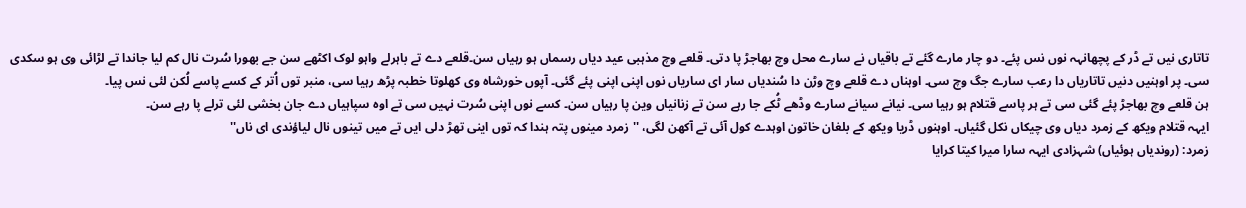تاتاری نیں تے ڈر کے پچھانہہ نوں نس پئے۔ دو چار مارے گئے تے باقیاں نے سارے محل وچ بھاجڑ پا دتی۔ قلعے وچ مذہبی عید دیاں رسماں ہو رہیاں سن۔قلعے دے تے باہرلے واہو لوک اکٹھے سن جے بھورا سُرت نال کم لیا جاندا تے لڑائی وی ہو سکدی سی۔ پر اوہنیں دنیں تاتاریاں دا رعب سارے جگ وچ سی۔ اوہناں دے قلعے وچ وڑن دا سُندیاں سار ای ساریاں نوں اپنی اپنی پئے گئی۔ آپوں خورشاہ وی کھلوتا خطبہ پڑھ رہیا سی، منبر توں اُتر کے کسے پاسے لُکن لئی نس پیا۔
ہن قلعے وچ بھاجڑ پئے گئی سی تے ہر پاسے قتلام ہو رہیا سی۔ نیانے سیانے سارے وڈھے ٹُکے جا رہے سن تے زنانیاں وین پا رہیاں سن۔ کسے نوں اپنی سُرت نہیں سی تے اوہ سپاہیاں دے جان بخشی لئی ترلے پا رہے سن۔
ایہہ قتلام ویکھ کے زمرد دیاں وی چیکاں نکل گئیاں۔ اوہنوں ڈریا ویکھ کے بلغان خاتون اوہدے کول آئی تے آکھن لگی، ''زمرد مینوں پتہ ہندا کہ توں اینی تھڑ دلی ایں تے میں تینوں نال لیاؤندی ای ناں''
زمرد: (روندیاں ہوئیاں) شہزادی ایہہ سارا میرا کیتا کرایا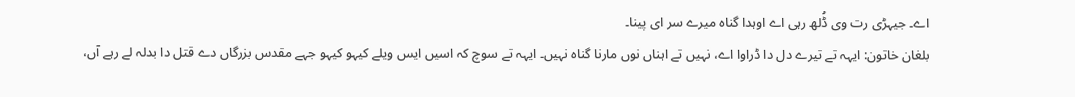اے۔ جیہڑی رت وی ڈُلھ رہی اے اوہدا گناہ میرے سر ای پینا۔
بلغان خاتون: ایہہ تے تیرے دل دا ڈراوا اے، نہیں تے اہناں نوں مارنا گناہ نہیں۔ ایہہ تے سوچ کہ اسیں ایس ویلے کیہو کیہو جہے مقدس بزرگاں دے قتل دا بدلہ لے رہے آں،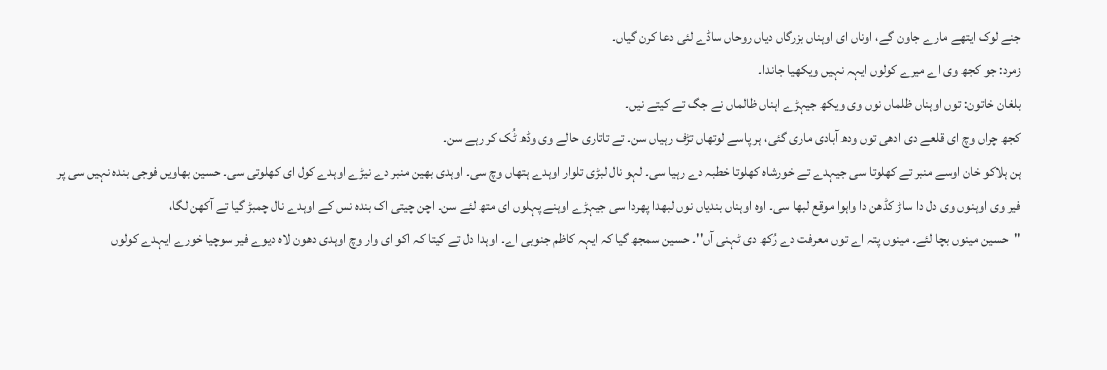جنے لوک ایتھے مارے جاون گے، اوناں ای اوہناں بزرگاں دیاں روحاں ساڈے لئی دعا کرن گیاں۔
زمرد: جو کجھ وی اے میرے کولوں ایہہ نہیں ویکھیا جاندا۔
بلغان خاتون: توں اوہناں ظلماں نوں وی ویکھ جیہڑے اہناں ظالماں نے جگ تے کیتے نیں۔
کجھ چراں وچ ای قلعے دی ادھی توں ودھ آبادی ماری گئی، ہر پاسے لوتھاں تڑف رہیاں سن۔ تے تاتاری حالے وی وڈھ ٹُک کر رہے سن۔
ہن ہلاکو خان اوسے منبر تے کھلوتا سی جیہدے تے خورشاہ کھلوتا خطبہ دے رہیا سی۔ لہو نال لبڑی تلوار اوہدے ہتھاں وچ سی۔ اوہدی بھین منبر دے نیڑے اوہدے کول ای کھلوتی سی۔ حسین بھاویں فوجی بندہ نہیں سی پر فیر وی اوہنوں وی دل دا ساڑ کڈھن دا واہوا موقع لبھا سی۔ اوہ اوہناں بندیاں نوں لبھدا پھردا سی جیہڑے اوہنے پہلوں ای متھ لئے سن۔ اچن چیتی اک بندہ نس کے اوہدے نال چمبڑ گیا تے آکھن لگا،
''حسین مینوں بچا لئے۔ مینوں پتہ اے توں معرفت دے رُکھ دی ٹہنی آں''۔ حسین سمجھ گیا کہ ایہہ کاظم جنوبی اے۔ اوہدا دل تے کیتا کہ اکو ای وار وچ اوہدی دھون لاہ دیوے فیر سوچیا خورے ایہدے کولوں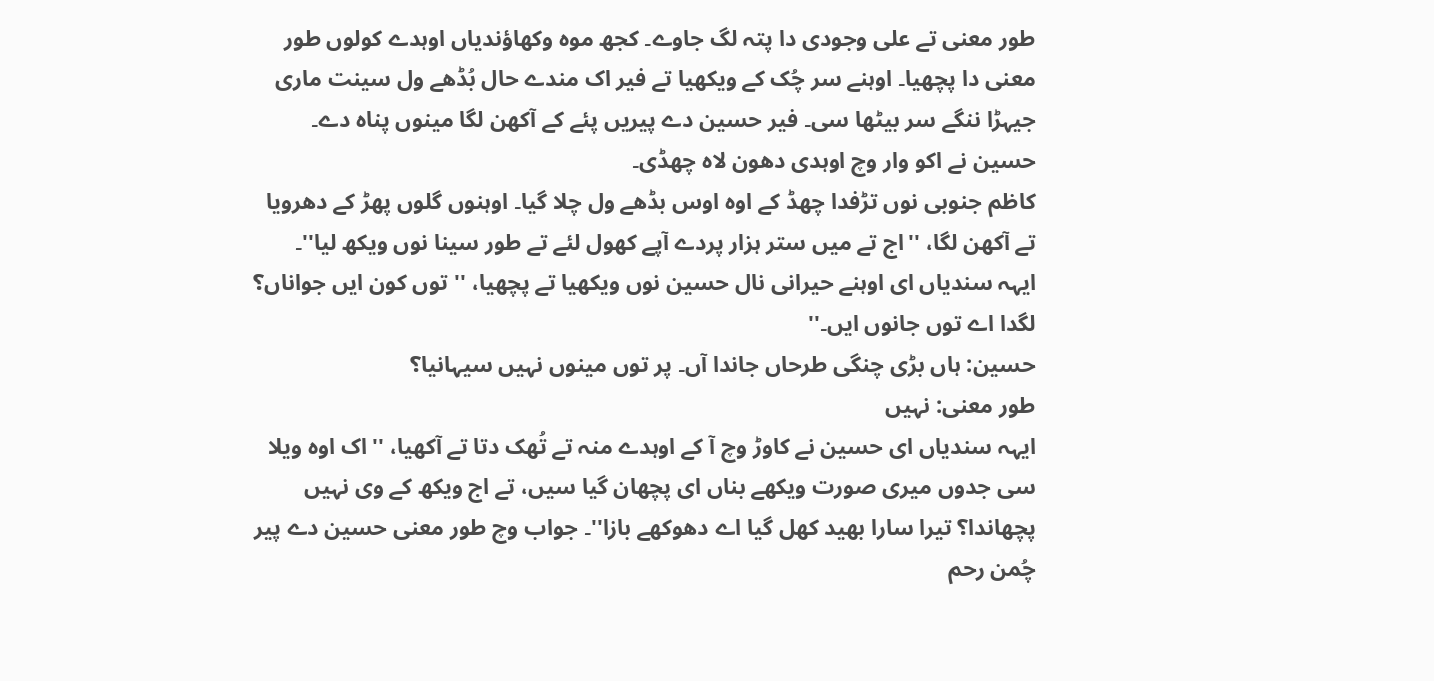طور معنی تے علی وجودی دا پتہ لگ جاوے۔ کجھ موہ وکھاؤندیاں اوہدے کولوں طور معنی دا پچھیا۔ اوہنے سر چُک کے ویکھیا تے فیر اک مندے حال بُڈھے ول سینت ماری جیہڑا ننگے سر بیٹھا سی۔ فیر حسین دے پیریں پئے کے آکھن لگا مینوں پناہ دے۔ حسین نے اکو وار وچ اوہدی دھون لاہ چھڈی۔
کاظم جنوبی نوں تڑفدا چھڈ کے اوہ اوس بڈھے ول چلا گیا۔ اوہنوں گلوں پھڑ کے دھرویا تے آکھن لگا، ''اج تے میں ستر ہزار پردے آپے کھول لئے تے طور سینا نوں ویکھ لیا''۔ ایہہ سندیاں ای اوہنے حیرانی نال حسین نوں ویکھیا تے پچھیا، '' توں کون ایں جواناں؟ لگدا اے توں جانوں ایں۔''
حسین: ہاں بڑی چنگی طرحاں جاندا آں۔ پر توں مینوں نہیں سیہانیا؟
طور معنی: نہیں
ایہہ سندیاں ای حسین نے کاوڑ وچ آ کے اوہدے منہ تے تُھک دتا تے آکھیا، '' اک اوہ ویلا سی جدوں میری صورت ویکھے بناں ای پچھان گیا سیں، تے اج ویکھ کے وی نہیں پچھاندا؟ تیرا سارا بھید کھل گیا اے دھوکھے بازا''۔ جواب وچ طور معنی حسین دے پیر چُمن رحم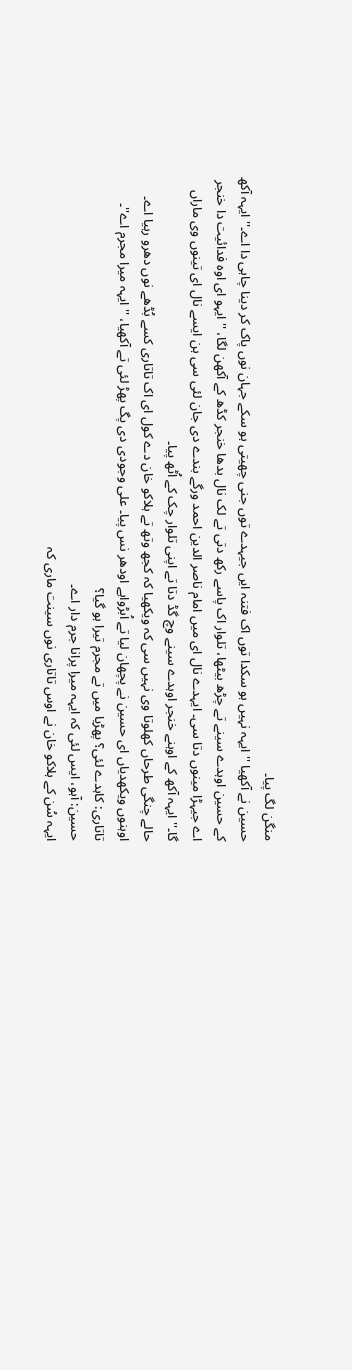منگن لگ پیا۔
حسین نے آکھیا ''ایہہ نہیں ہو سکدا توں اک فتنہ ایں جیہدے توں جنی چھیتی ہو سکے جہان نوں پاک کر دینا چاہی دا اے۔'' ایہہ آکھ کے حسین اوہدے سینے تے چڑھ بیٹھا، تلوار اک پاسے رکھ دتی تے لک نال بدھا خنجر کڈھ کے آکھن لگا، '' ایہو ای اوہ فدائیت دا خنجر اے جیہڑا مینوں دتا سی۔ ایہدے نال ای میں امام ناصر الدین احمد ورگے بندے دی جان لئی سی ہن ایسے نال ای تینوں وی ماراں گا۔'' ایہہ آکھ کے اوہنے خنجر اوہدے سینے وچ گڈ دتا تے اپنی تلوار چک کے اُٹھ پیا۔
حالے چنگی طرحاں کھلوتا وی نہیں سی کہ ویکھیا کہ کجھ وتھ تے ہلاکو خان دے کول ای اک تاتاری کسے بُڈھے نوں دھرو رہیا اے۔ اوہنوں ویکھدیاں ای حسین نے پچھان لیا تے اُبڑواہے اودھر نس پیا۔ علی وجودی دی پگ پھڑ لئی تے آکھیا، '' ایہہ میرا مجرم اے''۔
تاتاری: کاہدے لئی؟ پھڑیا میں تے مجرم تیرا ہو گیا؟
حسین: آہو، ایس لئی کہ ایہہ میرا پرانا جرم دار اے۔
ایہہ سُن کے ہلاکو خان نے اوس تاتاری نوں سینت ماری کہ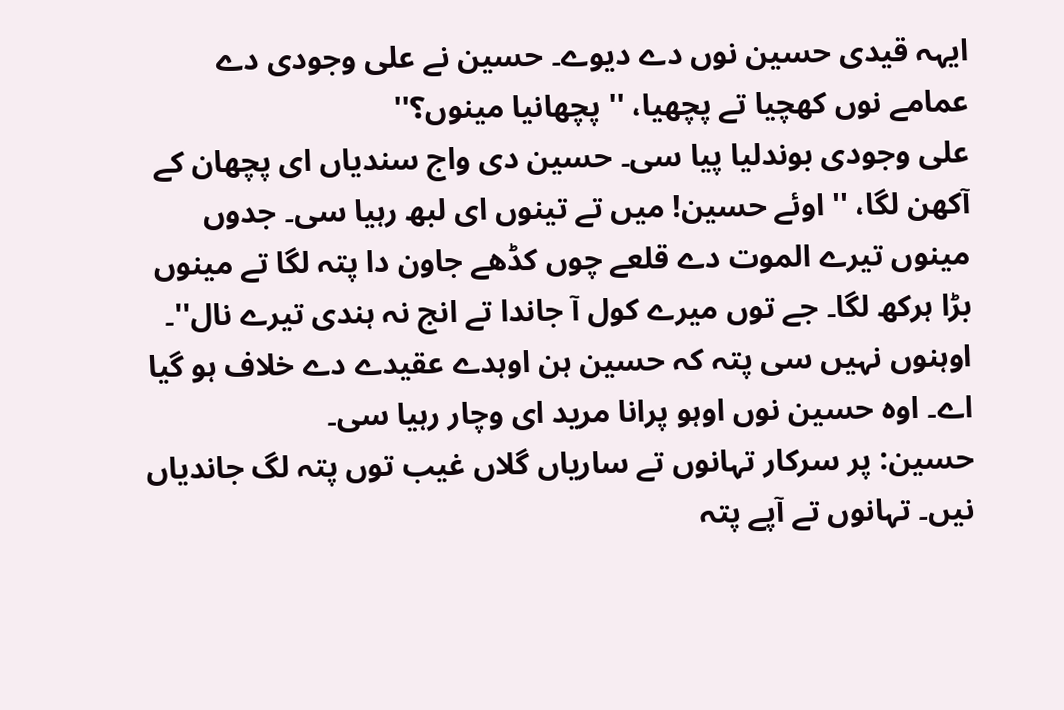ایہہ قیدی حسین نوں دے دیوے۔ حسین نے علی وجودی دے عمامے نوں کھچیا تے پچھیا، '' پچھانیا مینوں؟''
علی وجودی بوندلیا پیا سی۔ حسین دی واج سندیاں ای پچھان کے آکھن لگا، '' اوئے حسین! میں تے تینوں ای لبھ رہیا سی۔ جدوں مینوں تیرے الموت دے قلعے چوں کڈھے جاون دا پتہ لگا تے مینوں بڑا ہرکھ لگا۔ جے توں میرے کول آ جاندا تے انج نہ ہندی تیرے نال''۔ اوہنوں نہیں سی پتہ کہ حسین ہن اوہدے عقیدے دے خلاف ہو گیا اے۔ اوہ حسین نوں اوہو پرانا مرید ای وچار رہیا سی۔
حسین: پر سرکار تہانوں تے ساریاں گلاں غیب توں پتہ لگ جاندیاں نیں۔ تہانوں تے آپے پتہ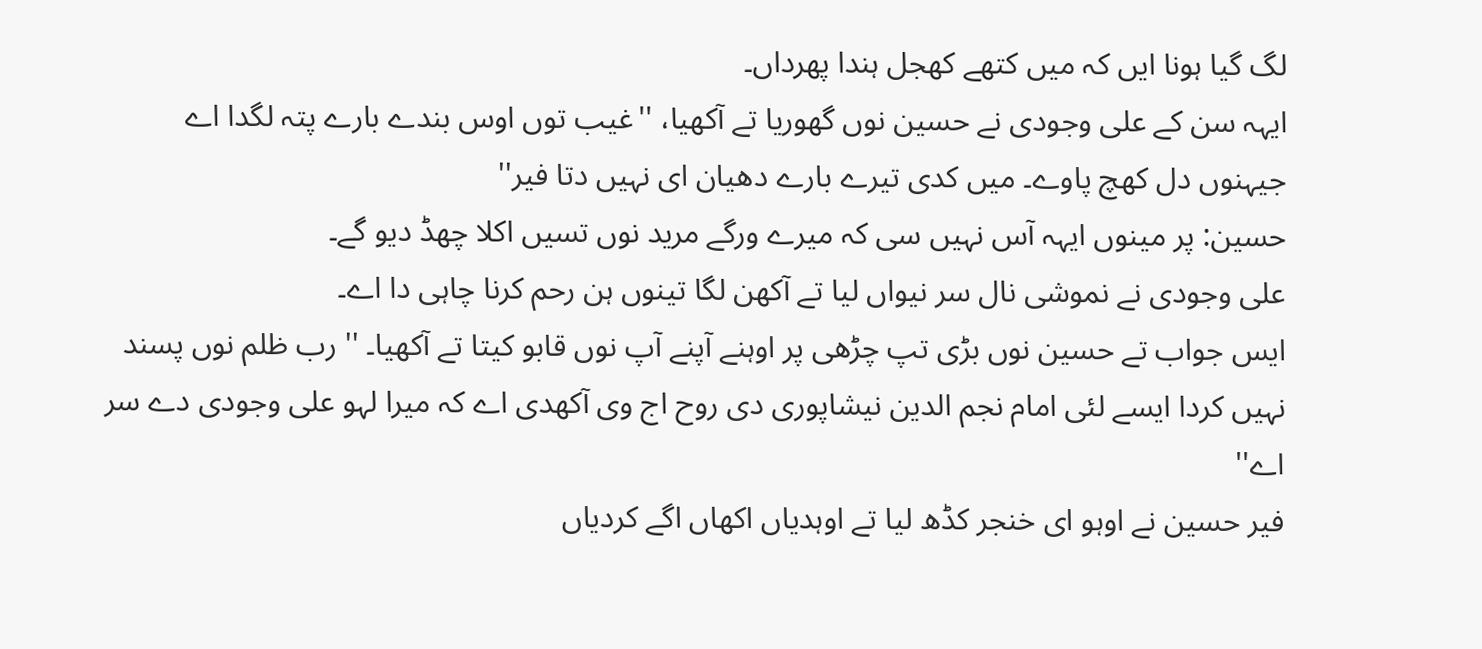لگ گیا ہونا ایں کہ میں کتھے کھجل ہندا پھرداں۔
ایہہ سن کے علی وجودی نے حسین نوں گھوریا تے آکھیا، ''غیب توں اوس بندے بارے پتہ لگدا اے جیہنوں دل کھچ پاوے۔ میں کدی تیرے بارے دھیان ای نہیں دتا فیر''
حسین: پر مینوں ایہہ آس نہیں سی کہ میرے ورگے مرید نوں تسیں اکلا چھڈ دیو گے۔
علی وجودی نے نموشی نال سر نیواں لیا تے آکھن لگا تینوں ہن رحم کرنا چاہی دا اے۔
ایس جواب تے حسین نوں بڑی تپ چڑھی پر اوہنے آپنے آپ نوں قابو کیتا تے آکھیا۔ '' رب ظلم نوں پسند نہیں کردا ایسے لئی امام نجم الدین نیشاپوری دی روح اج وی آکھدی اے کہ میرا لہو علی وجودی دے سر اے''
فیر حسین نے اوہو ای خنجر کڈھ لیا تے اوہدیاں اکھاں اگے کردیاں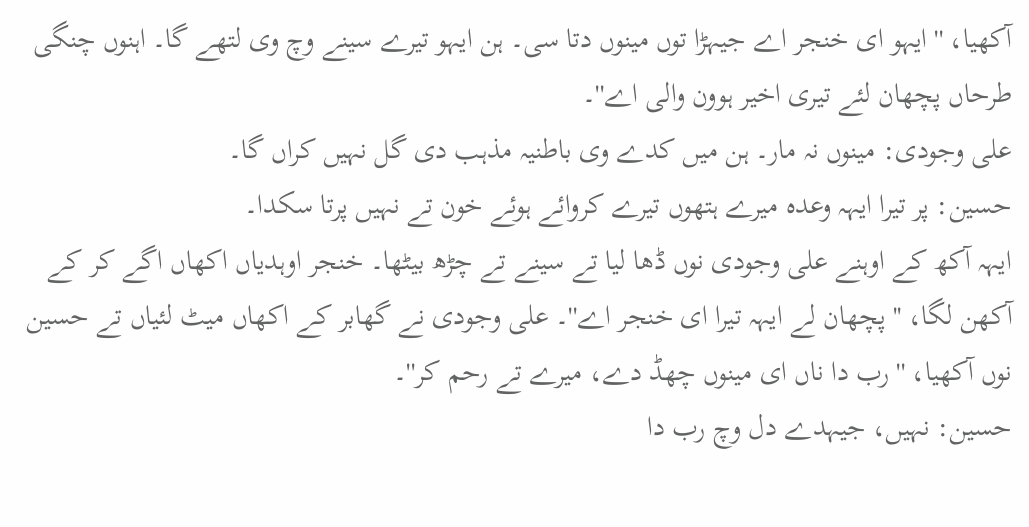آکھیا، '' ایہو ای خنجر اے جیہڑا توں مینوں دتا سی۔ ہن ایہو تیرے سینے وچ وی لتھے گا۔ اہنوں چنگی طرحاں پچھان لئے تیری اخیر ہوون والی اے''۔
علی وجودی: مینوں نہ مار۔ ہن میں کدے وی باطنیہ مذہب دی گل نہیں کراں گا۔
حسین: پر تیرا ایہہ وعدہ میرے ہتھوں تیرے کروائے ہوئے خون تے نہیں پرتا سکدا۔
ایہہ آکھ کے اوہنے علی وجودی نوں ڈھا لیا تے سینے تے چڑھ بیٹھا۔ خنجر اوہدیاں اکھاں اگے کر کے آکھن لگا، '' پچھان لے ایہہ تیرا ای خنجر اے''۔ علی وجودی نے گھابر کے اکھاں میٹ لئیاں تے حسین نوں آکھیا، '' رب دا ناں ای مینوں چھڈ دے، میرے تے رحم کر''۔
حسین: نہیں، جیہدے دل وچ رب دا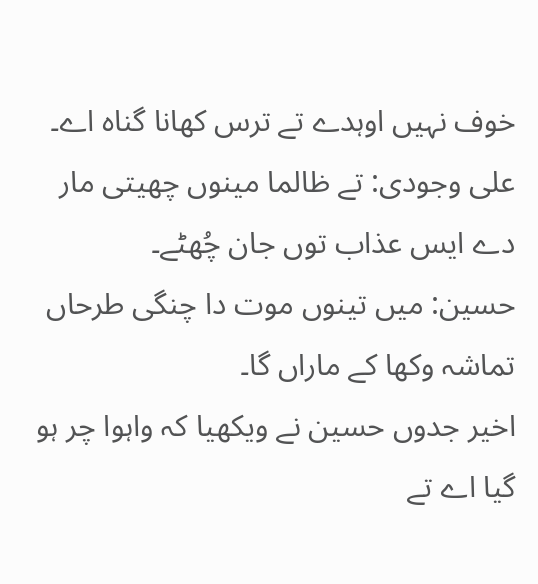خوف نہیں اوہدے تے ترس کھانا گناہ اے۔
علی وجودی: تے ظالما مینوں چھیتی مار دے ایس عذاب توں جان چُھٹے۔
حسین: میں تینوں موت دا چنگی طرحاں تماشہ وکھا کے ماراں گا۔
اخیر جدوں حسین نے ویکھیا کہ واہوا چر ہو گیا اے تے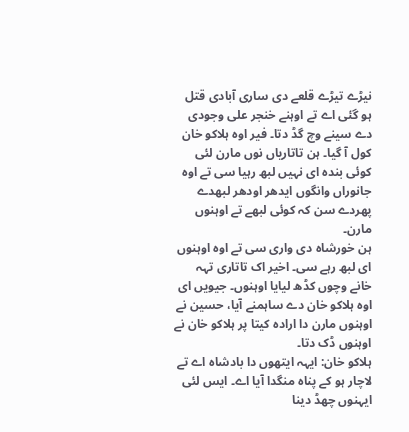نیڑے تیڑے قلعے دی ساری آبادی قتل ہو گئی اے تے اوہنے خنجر علی وجودی دے سینے وچ گڈ دتا۔ فیر اوہ ہلاکو خان کول آ گیا۔ ہن تاتاریاں نوں مارن لئی کوئی بندہ ای نہیں لبھ رہیا سی تے اوہ جانوراں وانگوں ایدھر اودھر لبھدے پھردے سن کہ کوئی لبھے تے اوہنوں مارن۔
ہن خورشاہ دی واری سی تے اوہ اوہنوں ای لبھ رہے سی۔ اخیر اک تاتاری تہہ خانے وچوں کڈھ لیایا اوہنوں۔ جیویں ای اوہ ہلاکو خان دے ساہمنے آیا، حسین نے اوہنوں مارن دا ارادہ کیتا پر ہلاکو خان نے اوہنوں ڈک دتا۔
ہلاکو خان: ایہہ ایتھوں دا بادشاہ اے تے لاچار ہو کے پناہ منگدا آیا اے۔ ایس لئی ایہنوں چھڈ دینا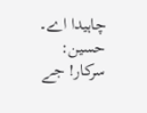چاہیدا اے۔
حسین: سرکار! جے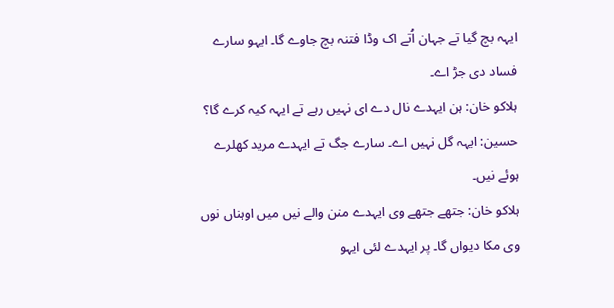ایہہ بچ گیا تے جہان اُتے اک وڈا فتنہ بچ جاوے گا۔ ایہو سارے فساد دی جڑ اے۔
ہلاکو خان: ہن ایہدے نال دے ای نہیں رہے تے ایہہ کیہ کرے گا؟
حسین: ایہہ گل نہیں اے۔ سارے جگ تے ایہدے مرید کھلرے ہوئے نیں۔
ہلاکو خان: جتھے جتھے وی ایہدے منن والے نیں میں اوہناں نوں وی مکا دیواں گا۔ پر ایہدے لئی ایہو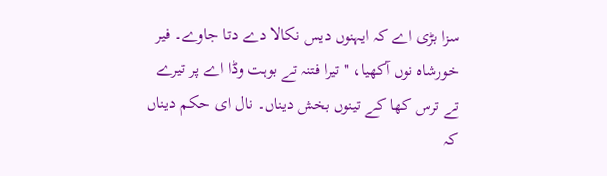سزا بڑی اے کہ ایہنوں دیس نکالا دے دتا جاوے۔ فیر خورشاہ نوں آکھیا، '' تیرا فتنہ تے بوہت وڈا اے پر تیرے تے ترس کھا کے تینوں بخش دیناں۔ نال ای حکم دیناں کہ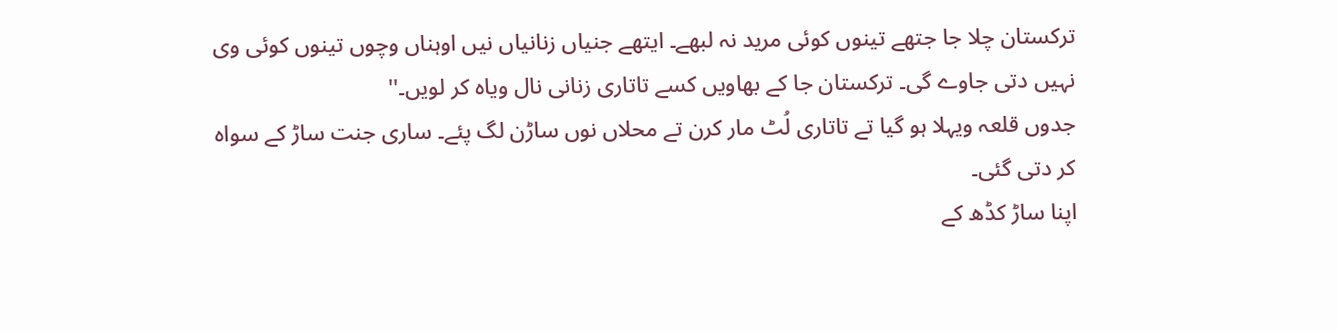ترکستان چلا جا جتھے تینوں کوئی مرید نہ لبھے۔ ایتھے جنیاں زنانیاں نیں اوہناں وچوں تینوں کوئی وی نہیں دتی جاوے گی۔ ترکستان جا کے بھاویں کسے تاتاری زنانی نال ویاہ کر لویں۔''
جدوں قلعہ ویہلا ہو گیا تے تاتاری لُٹ مار کرن تے محلاں نوں ساڑن لگ پئے۔ ساری جنت ساڑ کے سواہ کر دتی گئی۔
اپنا ساڑ کڈھ کے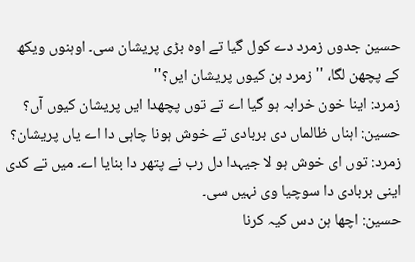حسین جدوں زمرد دے کول گیا تے اوہ بڑی پریشان سی۔ اوہنوں ویکھ کے پچھن لگا، '' زمرد ہن کیوں پریشان ایں؟''
زمرد: اینا خون خرابہ ہو گیا اے تے توں پچھدا ایں پریشان کیوں آں؟
حسین: اہناں ظالماں دی بربادی تے خوش ہونا چاہی دا اے یاں پریشان؟
زمرد: توں ای خوش ہو لا جیہدا دل رب نے پتھر دا بنایا اے۔ میں تے کدی اینی بربادی دا سوچیا وی نہیں سی۔
حسین: اچھا ہن دس کیہ کرنا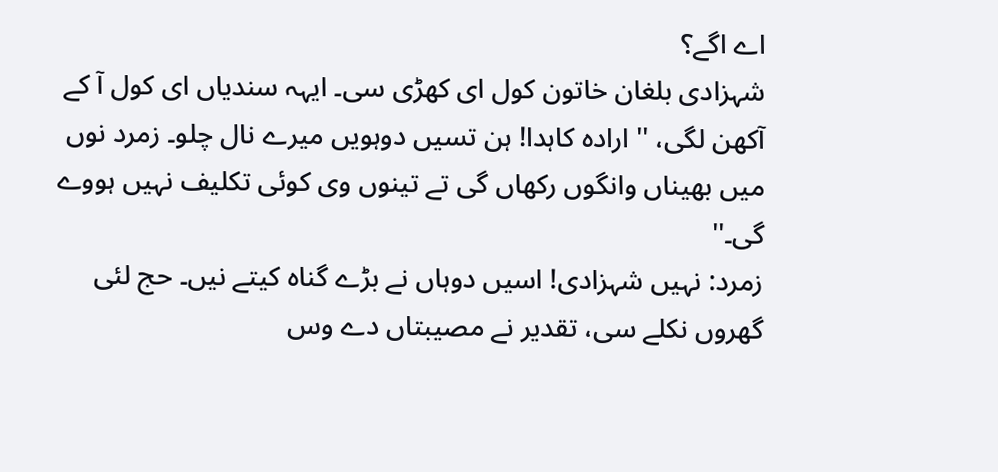اے اگے؟
شہزادی بلغان خاتون کول ای کھڑی سی۔ ایہہ سندیاں ای کول آ کے آکھن لگی، '' ارادہ کاہدا! ہن تسیں دوہویں میرے نال چلو۔ زمرد نوں میں بھیناں وانگوں رکھاں گی تے تینوں وی کوئی تکلیف نہیں ہووے گی۔''
زمرد: نہیں شہزادی! اسیں دوہاں نے بڑے گناہ کیتے نیں۔ حج لئی گھروں نکلے سی، تقدیر نے مصیبتاں دے وس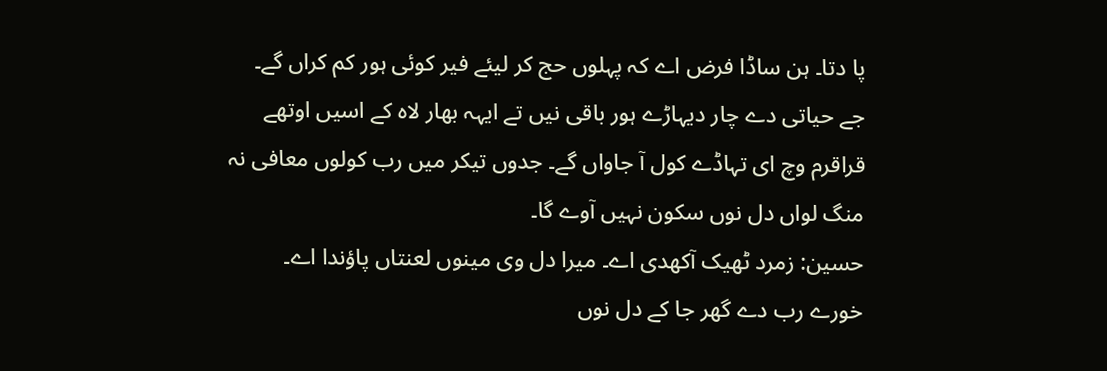پا دتا۔ ہن ساڈا فرض اے کہ پہلوں حج کر لیئے فیر کوئی ہور کم کراں گے۔ جے حیاتی دے چار دیہاڑے ہور باقی نیں تے ایہہ بھار لاہ کے اسیں اوتھے قراقرم وچ ای تہاڈے کول آ جاواں گے۔ جدوں تیکر میں رب کولوں معافی نہ منگ لواں دل نوں سکون نہیں آوے گا۔
حسین: زمرد ٹھیک آکھدی اے۔ میرا دل وی مینوں لعنتاں پاؤندا اے۔ خورے رب دے گھر جا کے دل نوں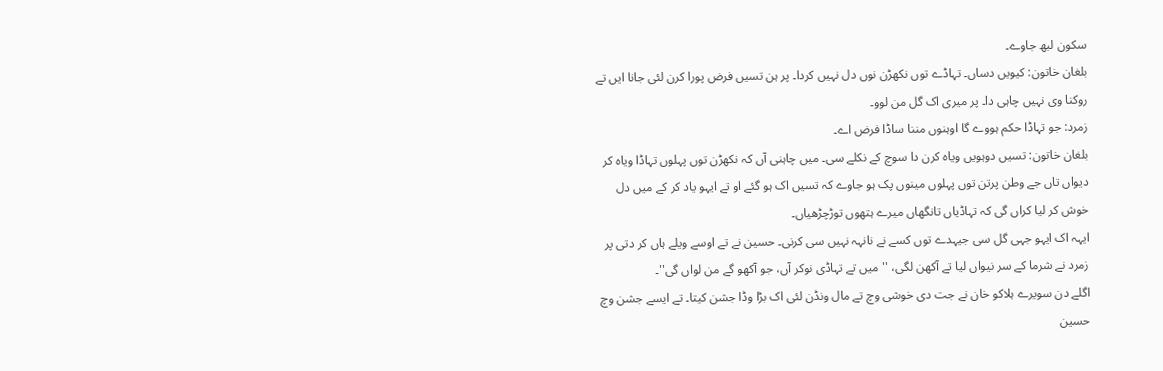سکون لبھ جاوے۔
بلغان خاتون: کیویں دساں۔ تہاڈے توں نکھڑن نوں دل نہیں کردا۔ پر ہن تسیں فرض پورا کرن لئی جانا ایں تے روکنا وی نہیں چاہی دا۔ پر میری اک گل من لوو۔
زمرد: جو تہاڈا حکم ہووے گا اوہنوں مننا ساڈا فرض اے۔
بلغان خاتون: تسیں دوہویں ویاہ کرن دا سوچ کے نکلے سی۔ میں چاہنی آں کہ نکھڑن توں پہلوں تہاڈا ویاہ کر دیواں تاں جے وطن پرتن توں پہلوں مینوں پک ہو جاوے کہ تسیں اک ہو گئے او تے ایہو یاد کر کے میں دل خوش کر لیا کراں گی کہ تہاڈیاں تانگھاں میرے ہتھوں توڑچڑھیاں۔
ایہہ اک ایہو جہی گل سی جیہدے توں کسے نے نانہہ نہیں سی کرنی۔ حسین نے تے اوسے ویلے ہاں کر دتی پر زمرد نے شرما کے سر نیواں لیا تے آکھن لگی، '' میں تے تہاڈی نوکر آں، جو آکھو گے من لواں گی''۔
اگلے دن سویرے ہلاکو خان نے جت دی خوشی وچ تے مال ونڈن لئی اک بڑا وڈا جشن کیتا۔ تے ایسے جشن وچ حسین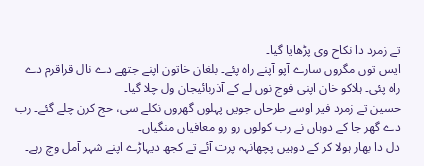تے زمرد دا نکاح وی پڑھایا گیا۔
ایس توں مگروں سارے آپو آپنے راہ پئے۔ بلغان خاتون اپنے جتھے دے نال قراقرم دے راہ پئی۔ ہلاکو خان اپنی فوج نوں لے کے آذربائیجان ول چلا گیا۔
حسین تے زمرد فیر اوسے طرحاں جویں پہلوں گھروں نکلے سی، حج کرن چلے گئے۔ رب دے گھر جا کے دوہاں نے رب کولوں رو رو معافیاں منگیاں۔
دل دا بھار ہولا کر کے دوہیں پچھانہہ پرت آئے تے کجھ دیہاڑے اپنے شہر آمل وچ رہے۔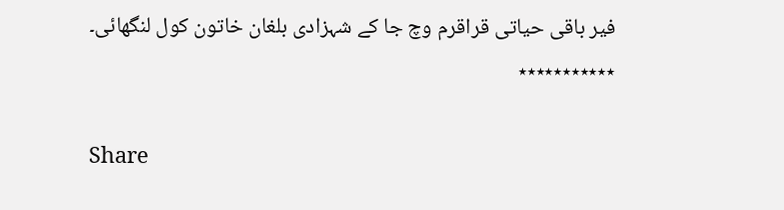فیر باقی حیاتی قراقرم وچ جا کے شہزادی بلغان خاتون کول لنگھائی۔
٭٭٭٭٭٭٭٭٭٭٭

Share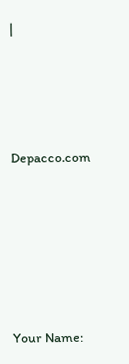|




Depacco.com






Your Name: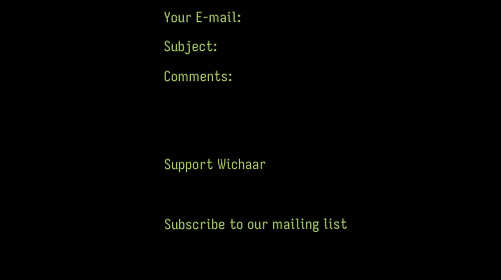Your E-mail:
Subject:
Comments:


Support Wichaar

Subscribe to our mailing list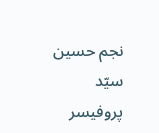نجم حسین سیّد
پروفیسر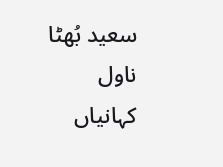سعید بُھٹا
ناول
کہانیاں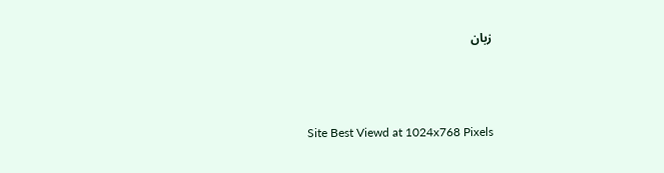زبان



Site Best Viewd at 1024x768 Pixels